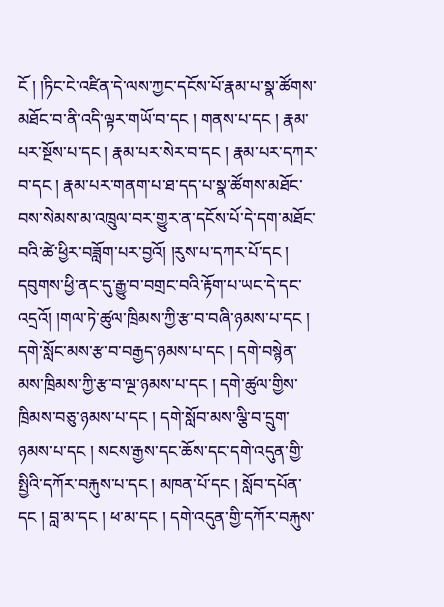ངོ ། །ཏིང་ངེ་འཛིན་དེ་ལས་ཀྱང་དངོས་པོ་རྣམ་པ་སྣ་ཚོགས་མཐོང་བ་ནི་འདི་ལྟར་གཡོ་བ་དང ། གནས་པ་དང ། རྣམ་པར་སྔོས་པ་དང ། རྣམ་པར་སེར་བ་དང ། རྣམ་པར་དཀར་བ་དང ། རྣམ་པར་གནག་པ་ཐ་དད་པ་སྣ་ཚོགས་མཐོང་བས་སེམས་མ་འཁྲུལ་བར་གྱུར་ན་དངོས་པོ་དེ་དག་མཐོང་བའི་ཚེ་ཕྱིར་བཟློག་པར་བྱའོ། །རུས་པ་དཀར་པོ་དང ། དབུགས་ཕྱི་ནང་དུ་རྒྱུ་བ་བགྲང་བའི་རྟོག་པ་ཡང་དེ་དང་འདྲའོ། །གལ་ཏེ་ཚུལ་ཁྲིམས་ཀྱི་རྩ་བ་བཞི་ཉམས་པ་དང ། དགེ་སློང་མས་རྩ་བ་བརྒྱད་ཉམས་པ་དང ། དགེ་བསྙེན་མས་ཁྲིམས་ཀྱི་རྩ་བ་ལྔ་ཉམས་པ་དང ། དགེ་ཚུལ་གྱིས་ཁྲིམས་བཅུ་ཉམས་པ་དང ། དགེ་སློབ་མས་ལྕི་བ་དྲུག་ཉམས་པ་དང ། སངས་རྒྱས་དང་ཆོས་དང་དགེ་འདུན་གྱི་སྤྱིའི་དཀོར་བརྐུས་པ་དང ། མཁན་པོ་དང ། སློབ་དཔོན་དང ། བླ་མ་དང ། ཕ་མ་དང ། དགེ་འདུན་གྱི་དཀོར་བརྐུས་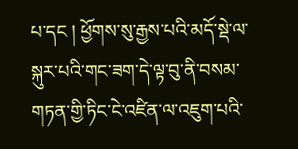པ་དང ། ཕྱོགས་སུ་རྒྱས་པའི་མདོ་སྡེ་ལ་སྐུར་པའི་གང་ཟག་དེ་ལྟ་བུ་ནི་བསམ་གཏན་གྱི་ཏིང་ངེ་འཛིན་ལ་འཇུག་པའི་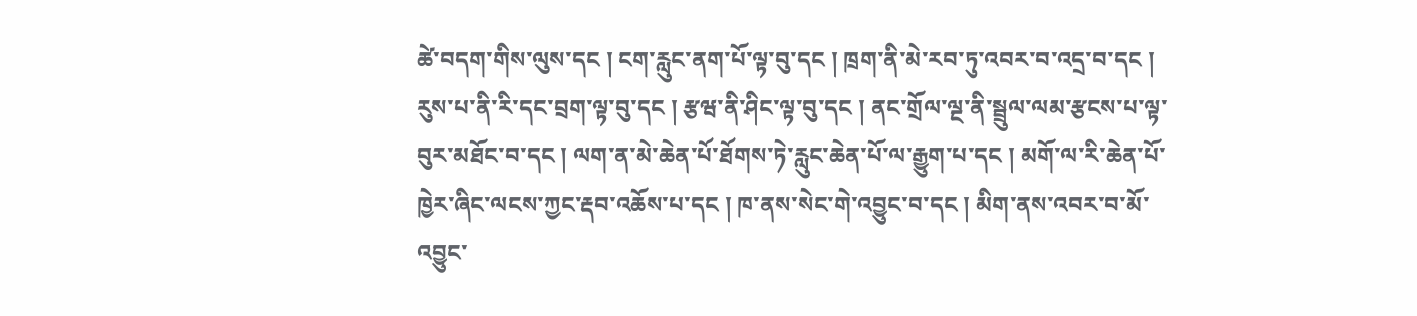ཚེ་བདག་གིས་ལུས་དང ། ངག་རླུང་ནག་པོ་ལྟ་བུ་དང ། ཁྲག་ནི་མེ་རབ་ཏུ་འབར་བ་འདྲ་བ་དང ། རུས་པ་ནི་རི་དང་བྲག་ལྟ་བུ་དང ། རྩཝ་ནི་ཤིང་ལྟ་བུ་དང ། ནང་གྲོལ་ལྔ་ནི་སྦྲུལ་ལམ་རྩངས་པ་ལྟ་བུར་མཐོང་བ་དང ། ལག་ན་མེ་ཆེན་པོ་ཐོགས་ཏེ་རླུང་ཆེན་པོ་ལ་རྒྱུག་པ་དང ། མགོ་ལ་རི་ཆེན་པོ་ཁྱེར་ཞིང་ལངས་ཀྱང་རྡབ་འཆོས་པ་དང ། ཁ་ནས་སེང་གེ་འབྱུང་བ་དང ། མིག་ནས་འབར་བ་མོ་འབྱུང་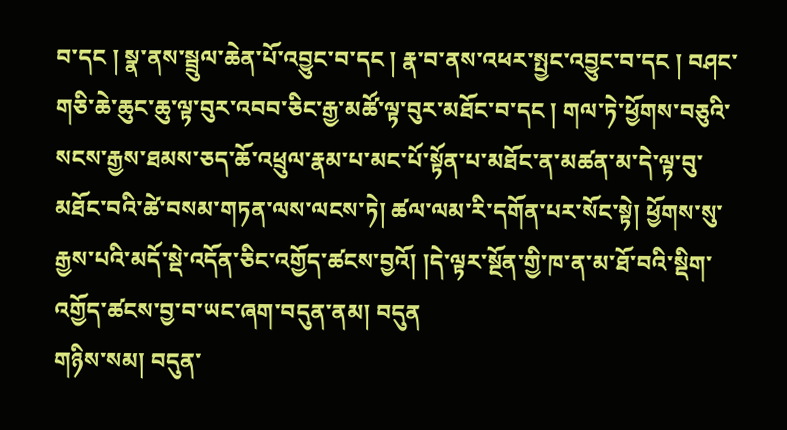བ་དང ། སྣ་ནས་སྦྲུལ་ཆེན་པོ་འབྱུང་བ་དང ། རྣ་བ་ནས་འཕར་སྤྱང་འབྱུང་བ་དང ། བཤང་གཅི་ཆེ་ཆུང་ཆུ་ལྟ་བུར་འབབ་ཅིང་རྒྱ་མཚོ་ལྟ་བུར་མཐོང་བ་དང ། གལ་ཏེ་ཕྱོགས་བཅུའི་སངས་རྒྱས་ཐམས་ཅད་ཆོ་འཕྲུལ་རྣམ་པ་མང་པོ་སྟོན་པ་མཐོང་ན་མཚན་མ་དེ་ལྟ་བུ་མཐོང་བའི་ཚེ་བསམ་གཏན་ལས་ལངས་ཏེ། ཚལ་ལམ་རི་དགོན་པར་སོང་སྟེ། ཕྱོགས་སུ་རྒྱས་པའི་མདོ་སྡེ་འདོན་ཅིང་འགྱོད་ཚངས་བྱའོ། །དེ་ལྟར་སྔོན་གྱི་ཁ་ན་མ་ཐོ་བའི་སྡིག་འགྱོད་ཚངས་བྱ་བ་ཡང་ཞག་བདུན་ནམ། བདུན
གཉིས་སམ། བདུན་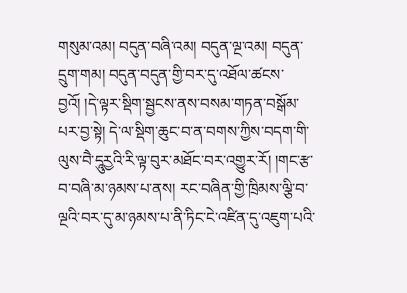གསུམ་འམ། བདུན་བཞི་འམ། བདུན་ལྔ་འམ། བདུན་དྲུག་གམ། བདུན་བདུན་གྱི་བར་དུ་འཐོལ་ཚངས་བྱའོ། །དེ་ལྟར་སྡིག་སྦྱངས་ནས་བསམ་གཏན་བསྒོམ་པར་བྱ་སྟེ། དེ་ལ་སྡིག་ཆུང་བ་ན་བགས་ཀྱིས་བདག་གི་ལུས་བཻ་དཱུརྱའི་རི་ལྟ་བུར་མཐོང་བར་འགྱུར་རོ། །གང་རྩ་བ་བཞི་མ་ཉམས་པ་ནས། རང་བཞིན་གྱི་ཁྲིམས་ལྕི་བ་ལྔའི་བར་དུ་མ་ཉམས་པ་ནི་ཏིང་ངེ་འཛིན་དུ་འཇུག་པའི་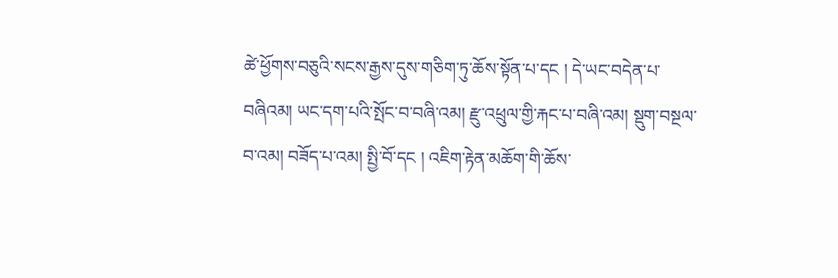ཚེ་ཕྱོགས་བཅུའི་སངས་རྒྱས་དུས་གཅིག་ཏུ་ཆོས་སྟོན་པ་དང ། དེ་ཡང་བདེན་པ་བཞིའམ། ཡང་དག་པའི་སྤོང་བ་བཞི་འམ། རྫུ་འཕྲུལ་གྱི་རྐང་པ་བཞི་འམ། སྡུག་བསྔལ་བ་འམ། བཟོད་པ་འམ། སྤྱི་བོ་དང ། འཇིག་རྟེན་མཆོག་གི་ཆོས་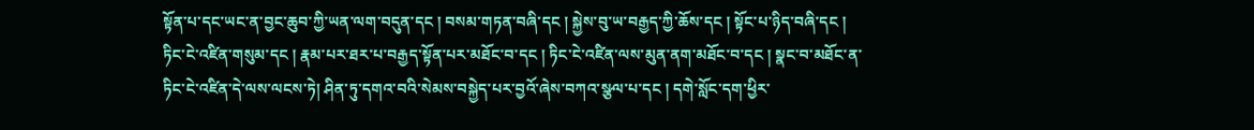སྟོན་པ་དང་ཡང་ན་བྱང་ཆུབ་ཀྱི་ཡན་ལག་བདུན་དང ། བསམ་གཏན་བཞི་དང ། སྐྱེས་བུ་ཡ་བརྒྱད་ཀྱི་ཆོས་དང ། སྟོང་པ་ཉིད་བཞི་དང ། ཏིང་ངེ་འཛིན་གསུམ་དང ། རྣམ་པར་ཐར་པ་བརྒྱད་སྟོན་པར་མཐོང་བ་དང ། ཏིང་ངེ་འཛིན་ལས་མུན་ནག་མཐོང་བ་དང ། སྣང་བ་མཐོང་ན་ཏིང་ངེ་འཛིན་དེ་ལས་ལངས་ཏེ། ཤིན་ཏུ་དགའ་བའི་སེམས་བསྐྱེད་པར་བྱའོ་ཞེས་བཀའ་སྩལ་པ་དང ། དགེ་སློང་དག་ཕྱིར་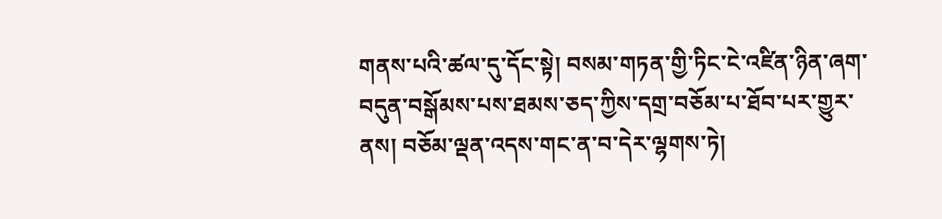གནས་པའི་ཚལ་དུ་དོང་སྟེ། བསམ་གཏན་གྱི་ཏིང་ངེ་འཛིན་ཉིན་ཞག་བདུན་བསྒོམས་པས་ཐམས་ཅད་ཀྱིས་དགྲ་བཅོམ་པ་ཐོབ་པར་གྱུར་ནས། བཅོམ་ལྡན་འདས་གང་ན་བ་དེར་ལྷགས་ཏེ།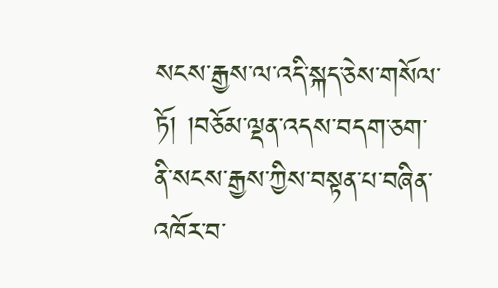སངས་རྒྱས་ལ་འདི་སྐད་ཅེས་གསོལ་ཏོ། །བཅོམ་ལྡན་འདས་བདག་ཅག་ནི་སངས་རྒྱས་ཀྱིས་བསྟན་པ་བཞིན་འཁོར་བ་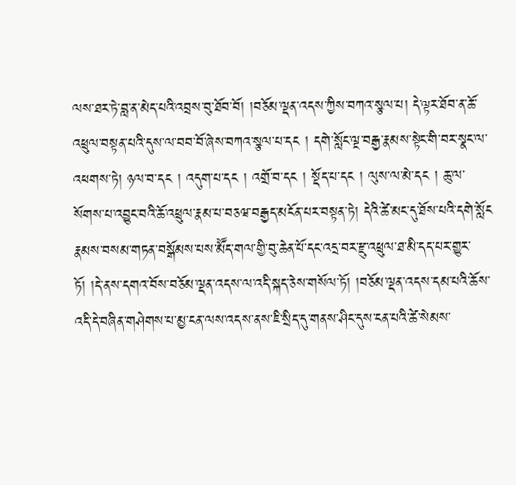ལས་ཐར་ཏེ་བླ་ན་མེད་པའི་འབྲས་བུ་ཐོབ་བོ། །བཅོམ་ལྡན་འདས་ཀྱིས་བཀའ་སྩལ་པ། དེ་ལྟར་ཐོབ་ན་ཆོ་འཕྲུལ་བསྟན་པའི་དུས་ལ་བབ་བོ་ཞེས་བཀའ་སྩལ་པ་དང ། དགེ་སློང་ལྔ་བརྒྱ་རྣམས་སྟེང་གི་བར་སྣང་ལ་འཕགས་ཏེ། ཉལ་བ་དང ། འདུག་པ་དང ། འགྲོ་བ་དང ། སྡོད་པ་དང ། ལུས་ལ་མེ་དང ། ཆུ་ལ་སོགས་པ་འབྱུང་བའི་ཆོ་འཕྲུལ་རྣམ་པ་བཅཝ་བརྒྱད་མངོན་པར་བསྟན་ཏེ། དེའི་ཚེ་མང་དུ་ཐོས་པའི་དགེ་སློང
རྣམས་བསམ་གཏན་བསྒོམས་པས་མཽད་གལ་གྱི་བུ་ཆེན་པོ་དང་འདྲ་བར་རྫུ་འཕྲུལ་ཐ་མི་དད་པར་གྱུར་ཏོ། །དེ་ནས་དགའ་བོས་བཅོམ་ལྡན་འདས་ལ་འདི་སྐད་ཅེས་གསོལ་ཏོ། །བཅོམ་ལྡན་འདས་དམ་པའི་ཆོས་འདི་དེ་བཞིན་གཤེགས་པ་མྱ་ངན་ལས་འདས་ནས་ཇི་སྲིད་དུ་གནས་ཤིང་དུས་ངན་པའི་ཚེ་སེམས་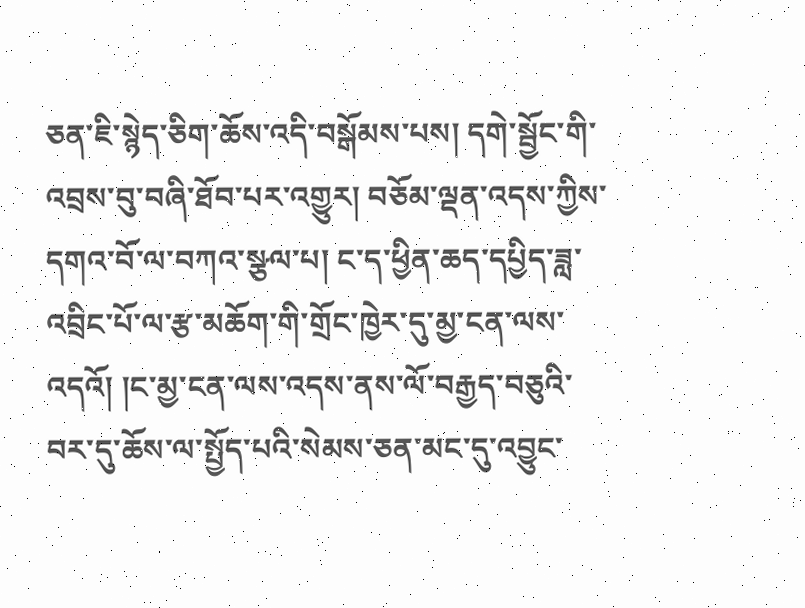ཅན་ཇི་སྙེད་ཅིག་ཆོས་འདི་བསྒོམས་པས། དགེ་སྦྱོང་གི་འབྲས་བུ་བཞི་ཐོབ་པར་འགྱུར། བཅོམ་ལྡན་འདས་ཀྱིས་དགའ་བོ་ལ་བཀའ་སྩལ་པ། ང་ད་ཕྱིན་ཆད་དཔྱིད་ཟླ་འབྲིང་པོ་ལ་རྩ་མཆོག་གི་གྲོང་ཁྱེར་དུ་མྱ་ངན་ལས་འདའོ། །ང་མྱ་ངན་ལས་འདས་ནས་ལོ་བརྒྱད་བཅུའི་བར་དུ་ཆོས་ལ་སྤྱོད་པའི་སེམས་ཅན་མང་དུ་འབྱུང་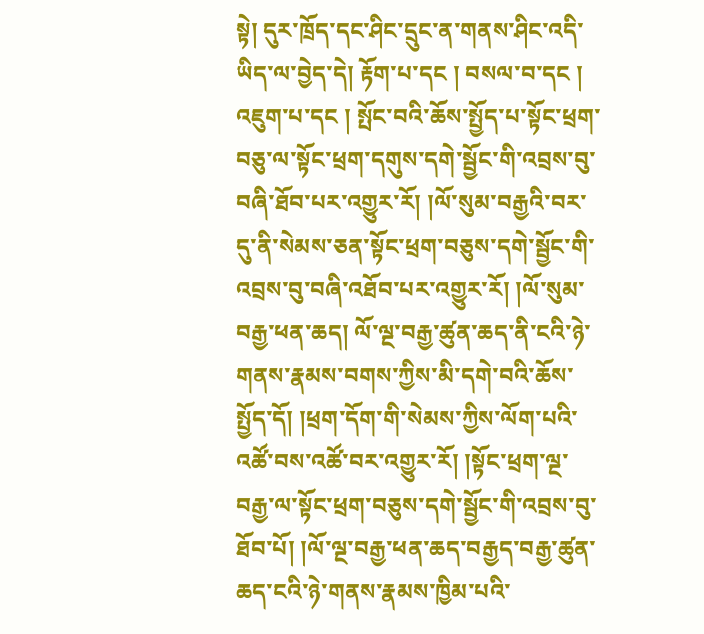སྟེ། དུར་ཁྲོད་དང་ཤིང་དྲུང་ན་གནས་ཤིང་འདི་ཡིད་ལ་བྱེད་དེ། རྟོག་པ་དང ། བསལ་བ་དང ། འཇུག་པ་དང ། སྤོང་བའི་ཆོས་སྤྱོད་པ་སྟོང་ཕྲག་བཅུ་ལ་སྟོང་ཕྲག་དགུས་དགེ་སྦྱོང་གི་འབྲས་བུ་བཞི་ཐོབ་པར་འགྱུར་རོ། །ལོ་སུམ་བརྒྱའི་བར་དུ་ནི་སེམས་ཅན་སྟོང་ཕྲག་བཅུས་དགེ་སྦྱོང་གི་འབྲས་བུ་བཞི་འཐོབ་པར་འགྱུར་རོ། །ལོ་སུམ་བརྒྱ་ཕན་ཆད། ལོ་ལྔ་བརྒྱ་ཚུན་ཆད་ནི་ངའི་ཉེ་གནས་རྣམས་བགས་ཀྱིས་མི་དགེ་བའི་ཆོས་སྤྱོད་དོ། །ཕྲག་དོག་གི་སེམས་ཀྱིས་ལོག་པའི་འཚོ་བས་འཚོ་བར་འགྱུར་རོ། །སྟོང་ཕྲག་ལྔ་བརྒྱ་ལ་སྟོང་ཕྲག་བཅུས་དགེ་སྦྱོང་གི་འབྲས་བུ་ཐོབ་པོ། །ལོ་ལྔ་བརྒྱ་ཕན་ཆད་བརྒྱད་བརྒྱ་ཚུན་ཆད་ངའི་ཉེ་གནས་རྣམས་ཁྱིམ་པའི་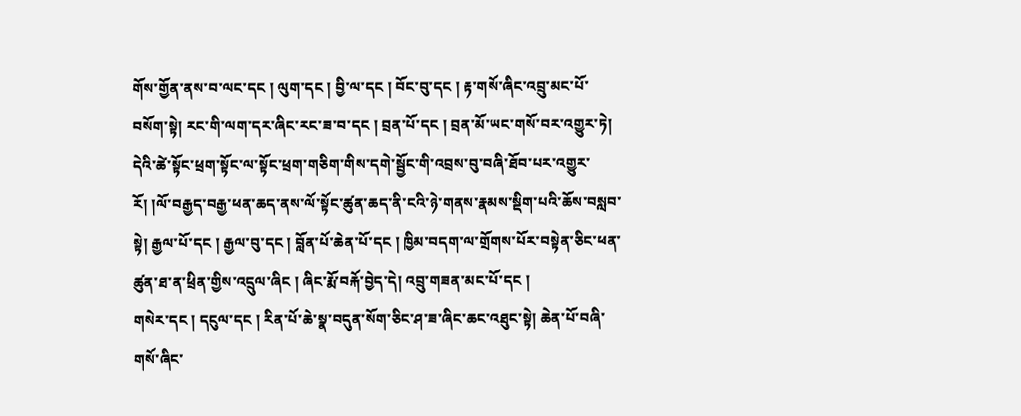གོས་གྱོན་ནས་བ་ལང་དང ། ལུག་དང ། བྱི་ལ་དང ། བོང་བུ་དང ། རྟ་གསོ་ཞིང་འབྲུ་མང་པོ་བསོག་སྟེ། རང་གི་ལག་དར་ཞིང་རང་ཟ་བ་དང ། བྲན་པོ་དང ། བྲན་མོ་ཡང་གསོ་བར་འགྱུར་ཏེ། དེའི་ཚེ་སྟོང་ཕྲག་སྟོང་ལ་སྟོང་ཕྲག་གཅིག་གིས་དགེ་སྦྱོང་གི་འབྲས་བུ་བཞི་ཐོབ་པར་འགྱུར་རོ། །ལོ་བརྒྱད་བརྒྱ་ཕན་ཆད་ནས་ལོ་སྟོང་ཚུན་ཆད་ནི་ངའི་ཉེ་གནས་རྣམས་སྡིག་པའི་ཆོས་བསླབ་སྟེ། རྒྱལ་པོ་དང ། རྒྱལ་བུ་དང ། བློན་པོ་ཆེན་པོ་དང ། ཁྱིམ་བདག་ལ་གྲོགས་པོར་བསྟེན་ཅིང་ཕན་ཚུན་ཐ་ན་ཕྲིན་གྱིས་འདྲུལ་ཞིང ། ཞིང་རྨོ་བརྐོ་བྱེད་དེ། འབྲུ་གཟན་མང་པོ་དང །
གསེར་དང ། དངུལ་དང ། རིན་པོ་ཆེ་སྣ་བདུན་སོག་ཅིང་ཤ་ཟ་ཞིང་ཆང་འཐུང་སྟེ། ཆེན་པོ་བཞི་གསོ་ཞིང་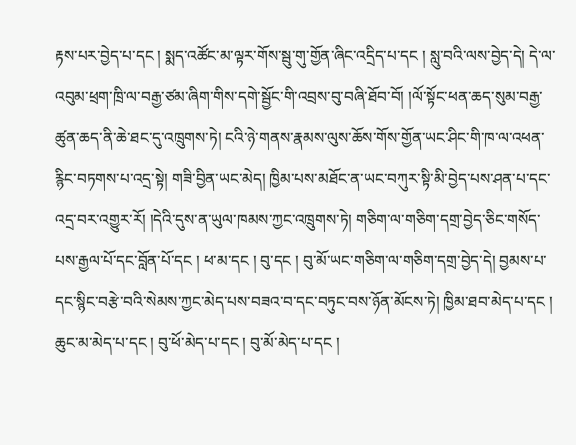རྟས་པར་བྱེད་པ་དང ། སྨད་འཚོང་མ་ལྟར་གོས་སྦུ་གུ་གྱོན་ཞིང་འདྲིད་པ་དང ། སླུ་བའི་ལས་བྱེད་དེ། དེ་ལ་འབུམ་ཕྲག་ཁྲི་ལ་བརྒྱ་ཙམ་ཞིག་གིས་དགེ་སྦྱོང་གི་འབྲས་བུ་བཞི་ཐོབ་བོ། །ལོ་སྟོང་ཕན་ཆད་སུམ་བརྒྱ་ཚུན་ཆད་ནི་ཆེ་ཐང་དུ་འཁྲུགས་ཏེ། ངའི་ཉེ་གནས་རྣམས་ལུས་ཆོས་གོས་གྱོན་ཡང་ཤིང་གི་ཁ་ལ་འཕན་རྙིང་བཏགས་པ་འདྲ་སྟེ། གཟི་བྱིན་ཡང་མེད། ཁྱིམ་པས་མཐོང་ན་ཡང་བཀུར་སྟི་མི་བྱེད་པས་ཤན་པ་དང་འདྲ་བར་འགྱུར་རོ། །དེའི་དུས་ན་ཡུལ་ཁམས་ཀྱང་འཁྲུགས་ཏེ། གཅིག་ལ་གཅིག་དགྲ་བྱེད་ཅིང་གསོད་པས་རྒྱལ་པོ་དང་བློན་པོ་དང ། ཕ་མ་དང ། བུ་དང ། བུ་མོ་ཡང་གཅིག་ལ་གཅིག་དགྲ་བྱེད་དེ། བྱམས་པ་དང་སྙིང་བརྩེ་བའི་སེམས་ཀྱང་མེད་པས་བཟའ་བ་དང་བཏུང་བས་ཉོན་མོངས་ཏེ། ཁྱིམ་ཐབ་མེད་པ་དང ། ཆུང་མ་མེད་པ་དང ། བུ་ཕོ་མེད་པ་དང ། བུ་མོ་མེད་པ་དང །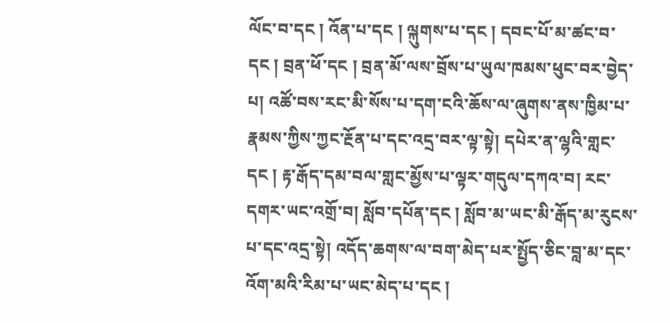ལོང་བ་དང ། འོན་པ་དང ། ལྐུགས་པ་དང ། དབང་པོ་མ་ཚང་བ་དང ། བྲན་ཕོ་དང ། བྲན་མོ་ལས་བྲོས་པ་ཡུལ་ཁམས་ཕུང་བར་བྱེད་པ། འཚོ་བས་རང་མི་སོས་པ་དག་ངའི་ཆོས་ལ་ཞུགས་ནས་ཁྱིམ་པ་རྣམས་ཀྱིས་ཀྱང་རྔོན་པ་དང་འདྲ་བར་ལྟ་སྟེ། དཔེར་ན་ལྷའི་གླང་དང ། རྟ་རྒོད་དམ་བལ་གླང་མྱོས་པ་ལྟར་གདུལ་དཀའ་བ། རང་དགར་ཡང་འགྲོ་བ། སློབ་དཔོན་དང ། སློབ་མ་ཡང་མི་རྒོད་མ་རུངས་པ་དང་འདྲ་སྟེ། འདོད་ཆགས་ལ་བག་མེད་པར་སྤྱོད་ཅིང་བླ་མ་དང་འོག་མའི་རིམ་པ་ཡང་མེད་པ་དང །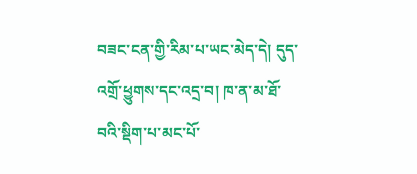བཟང་ངན་གྱི་རིམ་པ་ཡང་མེད་དེ། དུད་འགྲོ་ཕྱུགས་དང་འདྲ་བ། ཁ་ན་མ་ཐོ་བའི་སྡིག་པ་མང་པོ་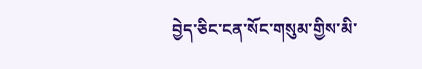བྱེད་ཅིང་ངན་སོང་གསུམ་གྱིས་མི་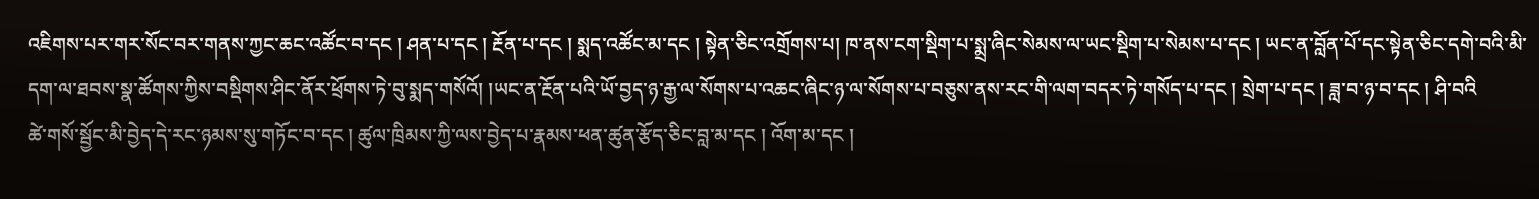འཇིགས་པར་གར་སོང་བར་གནས་ཀྱང་ཆང་འཚོང་བ་དང ། ཤན་པ་དང ། རྔོན་པ་དང ། སྨད་འཚོང་མ་དང ། སྟེན་ཅིང་འགྲོགས་པ། ཁ་ནས་ངག་སྡིག་པ་སྨྲ་ཞིང་སེམས་ལ་ཡང་སྡིག་པ་སེམས་པ་དང ། ཡང་ན་བློན་པོ་དང་སྟེན་ཅིང་དགེ་བའི་མི་དག་ལ་ཐབས་སྣ་ཚོགས་ཀྱིས་བསྡིགས་ཤིང་ནོར་ཕྲོགས་ཏེ་བུ་སྨད་གསོའོ། །ཡང་ན་རྔོན་པའི་ཡོ་བྱད་ཉ་རྒྱ་ལ་སོགས་པ་འཆང་ཞིང་ཉ་ལ་སོགས་པ་བཅུས་ནས་རང་གི་ལག་བདར་ཏེ་གསོད་པ་དང ། སྲེག་པ་དང ། ཟླ་བ་ཉ་བ་དང ། ཤི་བའི
ཚེ་གསོ་སྦྱོང་མི་བྱེད་དེ་རང་ཉམས་སུ་གཏོང་བ་དང ། ཚུལ་ཁྲིམས་ཀྱི་ལས་བྱེད་པ་རྣམས་ཕན་ཚུན་རྩོད་ཅིང་བླ་མ་དང ། འོག་མ་དང །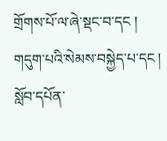གྲོགས་པོ་ལ་ཞེ་སྡང་བ་དང ། གདུག་པའི་སེམས་བསྐྱེད་པ་དང ། སློབ་དཔོན་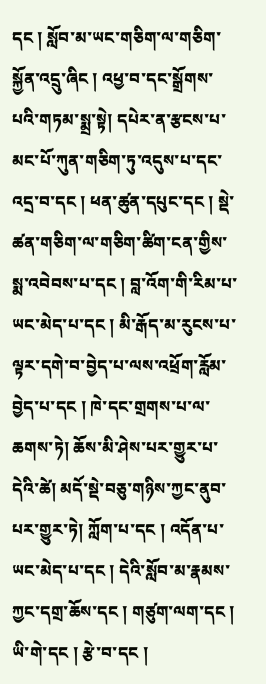དང ། སློབ་མ་ཡང་གཅིག་ལ་གཅིག་སྐྱོན་འདྲུ་ཞིང ། འཕྱ་བ་དང་སྒྲོགས་པའི་གཏམ་སྨྲ་སྟེ། དཔེར་ན་རྩངས་པ་མང་པོ་ཀུན་གཅིག་ཏུ་འདུས་པ་དང་འདྲ་བ་དང ། ཕན་ཚུན་དཔུང་དང ། སྡེ་ཚན་གཅིག་ལ་གཅིག་ཚིག་ངན་གྱིས་སྨ་འབེབས་པ་དང ། བླ་འོག་གི་རིམ་པ་ཡང་མེད་པ་དང ། མི་རྒོད་མ་རུངས་པ་ལྟར་དགེ་བ་བྱེད་པ་ལས་འཕྲོག་རློམ་བྱེད་པ་དང ། ཁེ་དང་གྲགས་པ་ལ་ཆགས་ཏེ། ཆོས་མི་ཤེས་པར་གྱུར་པ་དེའི་ཚེ། མདོ་སྡེ་བཅུ་གཉིས་ཀྱང་ནུབ་པར་གྱུར་ཏེ། ཀློག་པ་དང ། འདོན་པ་ཡང་མེད་པ་དང ། དེའི་སློབ་མ་རྣམས་ཀྱང་དགྲ་ཆོས་དང ། གཙུག་ལག་དང ། ཡི་གེ་དང ། རྩེ་བ་དང །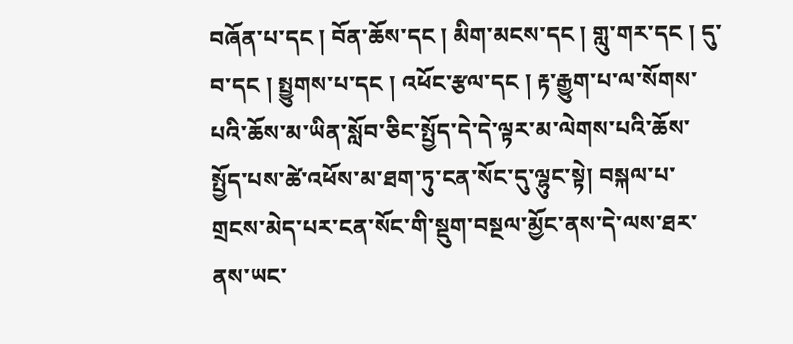བཞོན་པ་དང ། བོན་ཆོས་དང ། མིག་མངས་དང ། གླུ་གར་དང ། དུ་བ་དང ། སྤྱུགས་པ་དང ། འཕོང་རྩལ་དང ། རྟ་རྒྱུག་པ་ལ་སོགས་པའི་ཆོས་མ་ཡིན་སློབ་ཅིང་སྤྱོད་དེ་དེ་ལྟར་མ་ལེགས་པའི་ཆོས་སྤྱོད་པས་ཚེ་འཕོས་མ་ཐག་ཏུ་ངན་སོང་དུ་ལྷུང་སྟེ། བསྐལ་པ་གྲངས་མེད་པར་ངན་སོང་གི་སྡུག་བསྔལ་མྱོང་ནས་དེ་ལས་ཐར་ནས་ཡང་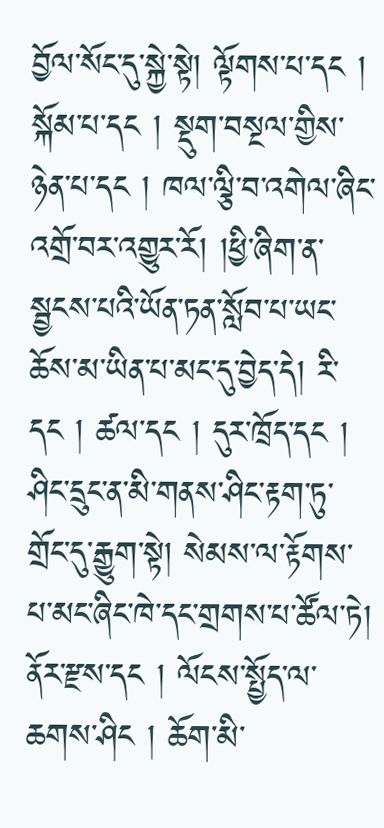བྱོལ་སོང་དུ་སྐྱེ་སྟེ། ལྟོགས་པ་དང ། སྐོམ་པ་དང ། སྡུག་བསྔལ་གྱིས་ཉེན་པ་དང ། ཁལ་ལྕི་བ་འགེལ་ཞིང་འགྲོ་བར་འགྱུར་རོ། །ཕྱི་ཞིག་ན་སྦྱངས་པའི་ཡོན་ཏན་སློབ་པ་ཡང་ཆོས་མ་ཡིན་པ་མང་དུ་བྱེད་དེ། རི་དང ། ཚལ་དང ། དུར་ཁྲོད་དང ། ཤིང་དྲུང་ན་མི་གནས་ཤིང་རྟག་ཏུ་གྲོང་དུ་རྒྱུག་སྟེ། སེམས་ལ་རྟོགས་པ་མང་ཞིང་ཁེ་དང་གྲགས་པ་ཚོལ་ཏེ། ནོར་རྫས་དང ། ལོངས་སྤྱོད་ལ་ཆགས་ཤིང ། ཆོག་མི་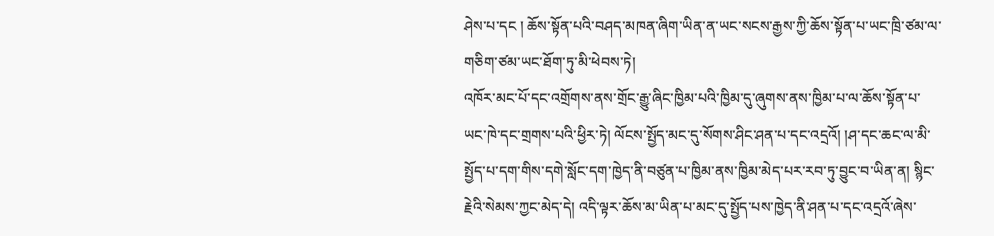ཤེས་པ་དང ། ཆོས་སྟོན་པའི་བཤད་མཁན་ཞིག་ཡིན་ན་ཡང་སངས་རྒྱས་ཀྱི་ཆོས་སྟོན་པ་ཡང་ཁྲི་ཙམ་ལ་གཅིག་ཙམ་ཡང་ཐོག་ཏུ་མི་ཕེབས་ཏེ།
འཁོར་མང་པོ་དང་འགྲོགས་ནས་གྲོང་རྒྱུ་ཞིང་ཁྱིམ་པའི་ཁྱིམ་དུ་ཞུགས་ནས་ཁྱིམ་པ་ལ་ཆོས་སྟོན་པ་ཡང་ཁེ་དང་གྲགས་པའི་ཕྱིར་ཏེ། ལོངས་སྤྱོད་མང་དུ་སོགས་ཤིང་ཤན་པ་དང་འདྲའོ། །ཤ་དང་ཆང་ལ་མི་སྤྱོད་པ་དག་གིས་དགེ་སློང་དག་ཁྱེད་ནི་བཙུན་པ་ཁྱིམ་ནས་ཁྱིམ་མེད་པར་རབ་ཏུ་བྱུང་བ་ཡིན་ན། སྙིང་རྗེའི་སེམས་ཀྱང་མེད་དེ། འདི་ལྟར་ཆོས་མ་ཡིན་པ་མང་དུ་སྤྱོད་པས་ཁྱེད་ནི་ཤན་པ་དང་འདྲའོ་ཞེས་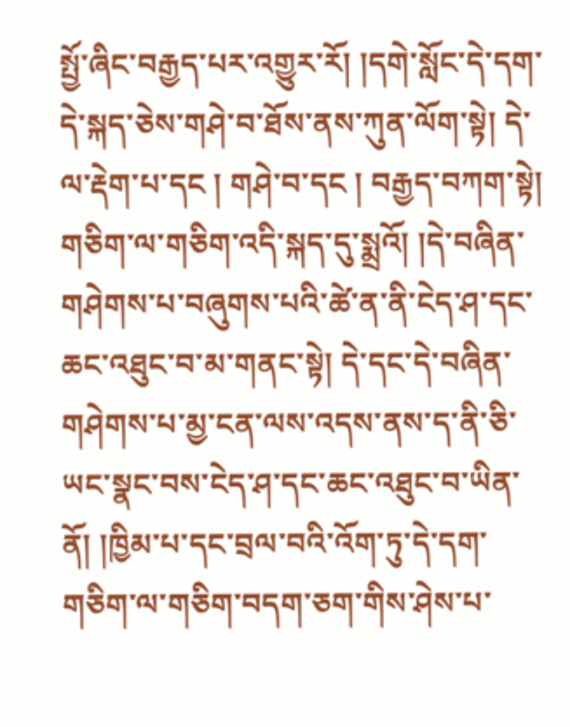སྤྱོ་ཞིང་བརྒྱད་པར་འགྱུར་རོ། །དགེ་སློང་དེ་དག་དེ་སྐད་ཅེས་གཤེ་བ་ཐོས་ནས་ཀུན་ལོག་སྟེ། དེ་ལ་རྡེག་པ་དང ། གཤེ་བ་དང ། བརྒྱད་བཀག་སྟེ། གཅིག་ལ་གཅིག་འདི་སྐད་དུ་སྨྲའོ། །དེ་བཞིན་གཤེགས་པ་བཞུགས་པའི་ཚེ་ན་ནི་ངེད་ཤ་དང་ཆང་འཐུང་བ་མ་གནང་སྟེ། དེ་དང་དེ་བཞིན་གཤེགས་པ་མྱ་ངན་ལས་འདས་ནས་ད་ནི་ཅི་ཡང་སྣང་བས་ངེད་ཤ་དང་ཆང་འཐུང་བ་ཡིན་ནོ། །ཁྱིམ་པ་དང་བྲལ་བའི་འོག་ཏུ་དེ་དག་གཅིག་ལ་གཅིག་བདག་ཅག་གིས་ཤེས་པ་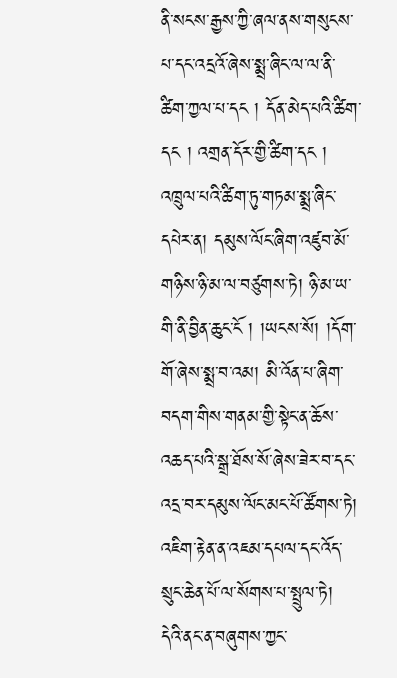ནི་སངས་རྒྱས་ཀྱི་ཞལ་ནས་གསུངས་པ་དང་འདྲའོ་ཞེས་སྨྲ་ཞིང་ལ་ལ་ནི་ཚིག་ཀྱལ་པ་དང ། དོན་མེད་པའི་ཚིག་དང ། འགྲན་དོར་གྱི་ཚིག་དང ། འཁྲུལ་པའི་ཚིག་ཏུ་གཏམ་སྨྲ་ཞིང་དཔེར་ན། དམུས་ལོང་ཞིག་འཛུབ་མོ་གཉིས་ཉི་མ་ལ་བཙུགས་ཏེ། ཉི་མ་ཡ་གི་ནི་བྱིན་ཆུང་ངོ ། །ཡངས་སོ། །དོག་གོ་ཞེས་སྨྲ་བ་འམ། མི་འོན་པ་ཞིག་བདག་གིས་གནམ་གྱི་སྟེང་ན་ཆོས་འཆད་པའི་སྒྲ་ཐོས་སོ་ཞེས་ཟེར་བ་དང་འདྲ་བར་དམུས་ལོང་མང་པོ་ཚོགས་ཏེ། འཇིག་རྟེན་ན་འཇམ་དཔལ་དང་འོད་སྲུང་ཆེན་པོ་ལ་སོགས་པ་སྤྲུལ་ཏེ། དེའི་ནང་ན་བཞུགས་ཀྱང་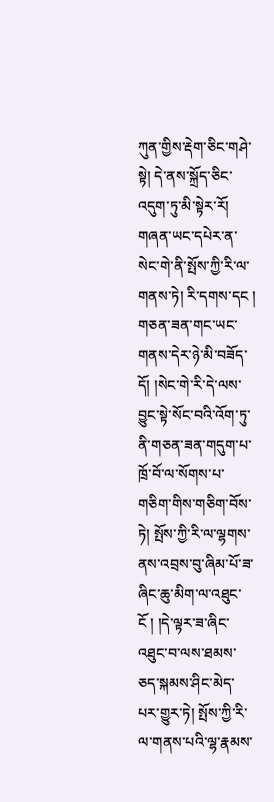ཀུན་གྱིས་རྡེག་ཅིང་གཤེ་སྟེ། དེ་ནས་སྐྲོད་ཅིང་འདུག་ཏུ་མི་སྟེར་རོ། གཞན་ཡང་དཔེར་ན་སེང་གེ་ནི་སྤོས་ཀྱི་རི་ལ་གནས་ཏེ། རི་དགས་དང ། གཅན་ཟན་གང་ཡང་གནས་དེར་ཉེ་མི་བཟོད་དོ། །སེང་གེ་རི་དེ་ལས་བྱུང་སྟེ་སོང་བའི་འོག་ཏུ་ནི་གཅན་ཟན་གདུག་པ་ཁྲོ་བོ་ལ་སོགས་པ་གཅིག་གིས་གཅིག་བོས་ཏེ། སྤོས་ཀྱི་རི་ལ་ལྷགས་ནས་འབྲས་བུ་ཞིམ་པོ་ཟ་ཞིང་ཆུ་མིག་ལ་འཐུང་ངོ ། །དེ་ལྟར་ཟ་ཞིང་འཐུང་བ་ལས་ཐམས་ཅད་སྐམས་ཤིང་མེད་པར་གྱུར་ཏེ། སྤོས་ཀྱི་རི་ལ་གནས་པའི་ལྷ་རྣམས་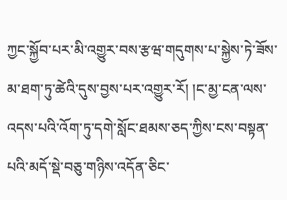ཀྱང་སྐྱོབ་པར་མི་འགྱུར་བས་རྩཝ་གདུགས་པ་སྐྱེས་ཏེ་ཟོས་མ་ཐག་ཏུ་ཚེའི་དུས་བྱས་པར་འགྱུར་རོ། །ང་མྱ་ངན་ལས་འདས་པའི་འོག་ཏུ་དགེ་སློང་ཐམས་ཅད་ཀྱིས་ངས་བསྟན་པའི་མདོ་སྡེ་བཅུ་གཉིས་འདོན་ཅིང་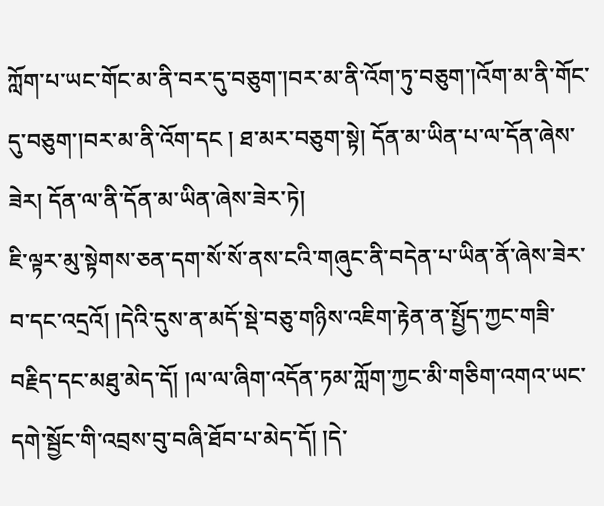ཀློག་པ་ཡང་གོང་མ་ནི་བར་དུ་བཅུག་།བར་མ་ནི་འོག་ཏུ་བཅུག་།འོག་མ་ནི་གོང་དུ་བཅུག་།བར་མ་ནི་འོག་དང ། ཐ་མར་བཅུག་སྟེ། དོན་མ་ཡིན་པ་ལ་དོན་ཞེས་ཟེར། དོན་ལ་ནི་དོན་མ་ཡིན་ཞེས་ཟེར་ཏེ།
ཇི་ལྟར་མུ་སྟེགས་ཅན་དག་སོ་སོ་ནས་ངའི་གཞུང་ནི་བདེན་པ་ཡིན་ནོ་ཞེས་ཟེར་བ་དང་འདྲའོ། །དེའི་དུས་ན་མདོ་སྡེ་བཅུ་གཉིས་འཇིག་རྟེན་ན་སྤྱོད་ཀྱང་གཟི་བརྗིད་དང་མཐུ་མེད་དོ། །ལ་ལ་ཞིག་འདོན་ཏམ་ཀློག་ཀྱང་མི་གཅིག་འགའ་ཡང་དགེ་སྦྱོང་གི་འབྲས་བུ་བཞི་ཐོབ་པ་མེད་དོ། །དེ་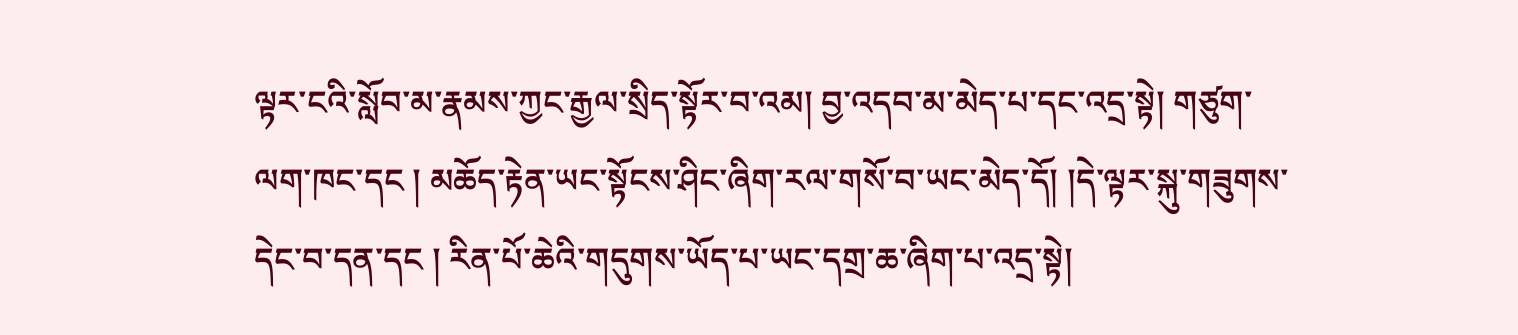ལྟར་ངའི་སློབ་མ་རྣམས་ཀྱང་རྒྱལ་སྲིད་སྟོར་བ་འམ། བྱ་འདབ་མ་མེད་པ་དང་འདྲ་སྟེ། གཙུག་ལག་ཁང་དང ། མཆོད་རྟེན་ཡང་སྟོངས་ཤིང་ཞིག་རལ་གསོ་བ་ཡང་མེད་དོ། །དེ་ལྟར་སྐུ་གཟུགས་དེང་བ་དན་དང ། རིན་པོ་ཆེའི་གདུགས་ཡོད་པ་ཡང་དགྲ་ཆ་ཞིག་པ་འདྲ་སྟེ།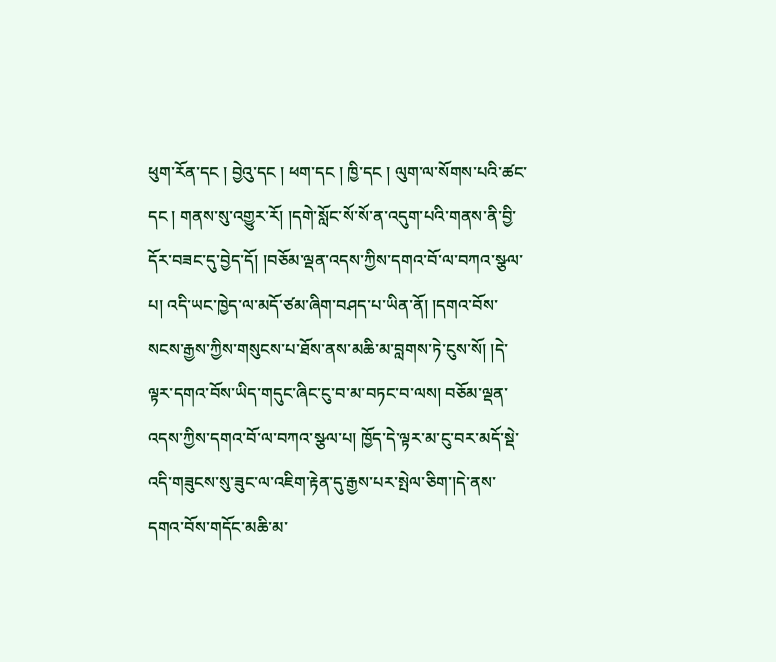ཕུག་རོན་དང ། བྱེའུ་དང ། ཕག་དང ། ཁྱི་དང ། ལུག་ལ་སོགས་པའི་ཚང་དང ། གནས་སུ་འགྱུར་རོ། །དགེ་སློང་སོ་སོ་ན་འདུག་པའི་གནས་ནི་བྱི་དོར་བཟང་དུ་བྱེད་དོ། །བཅོམ་ལྡན་འདས་ཀྱིས་དགའ་བོ་ལ་བཀའ་སྩལ་པ། འདི་ཡང་ཁྱེད་ལ་མདོ་ཙམ་ཞིག་བཤད་པ་ཡིན་ནོ། །དགའ་བོས་སངས་རྒྱས་ཀྱིས་གསུངས་པ་ཐོས་ནས་མཆི་མ་བླགས་ཏེ་ངུས་སོ། །དེ་ལྟར་དགའ་བོས་ཡིད་གདུང་ཞིང་ངུ་བ་མ་བཏང་བ་ལས། བཅོམ་ལྡན་འདས་ཀྱིས་དགའ་བོ་ལ་བཀའ་སྩལ་པ། ཁྱོད་དེ་ལྟར་མ་ངུ་བར་མདོ་སྡེ་འདི་གཟུངས་སུ་ཟུང་ལ་འཇིག་རྟེན་དུ་རྒྱས་པར་སྤེལ་ཅིག་།དེ་ནས་དགའ་བོས་གདོང་མཆི་མ་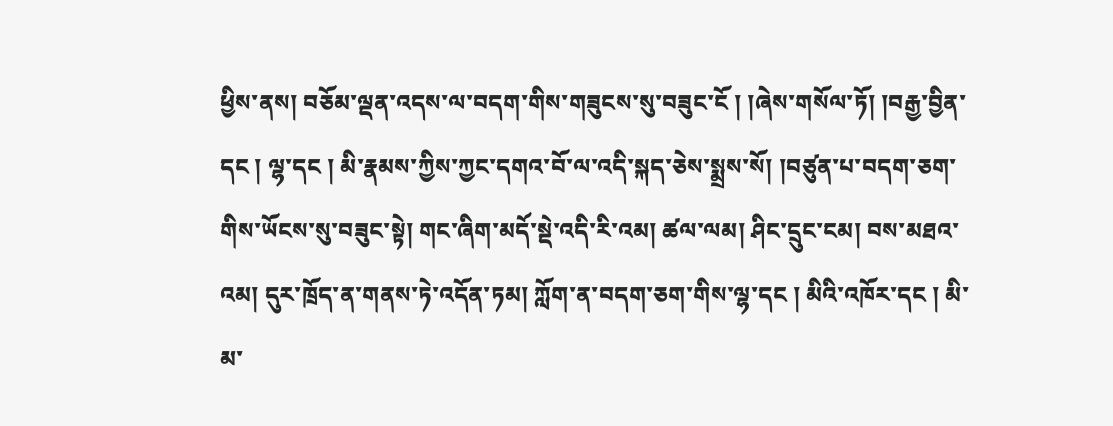ཕྱིས་ནས། བཅོམ་ལྡན་འདས་ལ་བདག་གིས་གཟུངས་སུ་བཟུང་ངོ ། །ཞེས་གསོལ་ཏོ། །བརྒྱ་བྱིན་དང ། ལྷ་དང ། མི་རྣམས་ཀྱིས་ཀྱང་དགའ་བོ་ལ་འདི་སྐད་ཅེས་སྨྲས་སོ། །བཙུན་པ་བདག་ཅག་གིས་ཡོངས་སུ་བཟུང་སྟེ། གང་ཞིག་མདོ་སྡེ་འདི་རི་འམ། ཚལ་ལམ། ཤིང་དྲུང་ངམ། བས་མཐའ་འམ། དུར་ཁྲོད་ན་གནས་ཏེ་འདོན་ཏམ། ཀློག་ན་བདག་ཅག་གིས་ལྷ་དང ། མིའི་འཁོར་དང ། མི་མ་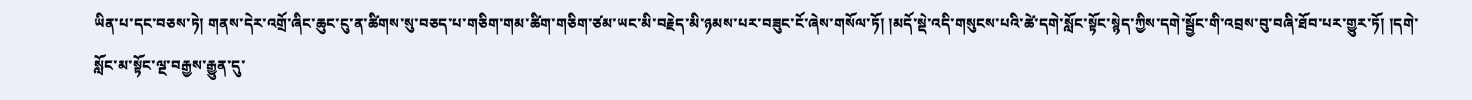ཡིན་པ་དང་བཅས་ཏེ། གནས་དེར་འགྲོ་ཞིང་ཆུང་ངུ་ན་ཚིགས་སུ་བཅད་པ་གཅིག་གམ་ཚིག་གཅིག་ཙམ་ཡང་མི་བརྗེད་མི་ཉམས་པར་བཟུང་ངོ་ཞེས་གསོལ་ཏོ། །མདོ་སྡེ་འདི་གསུངས་པའི་ཚེ་དགེ་སློང་སྟོང་སྙེད་ཀྱིས་དགེ་སྦྱོང་གི་འབྲས་བུ་བཞི་ཐོབ་པར་གྱུར་ཏོ། །དགེ་སློང་མ་སྟོང་ལྔ་བརྒྱས་རྒྱུན་དུ་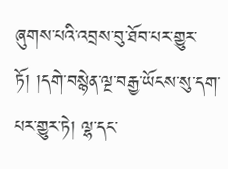ཞུགས་པའི་འབྲས་བུ་ཐོབ་པར་གྱུར་ཏོ། །དགེ་བསྙེན་ལྔ་བརྒྱ་ཡོངས་སུ་དག་པར་གྱུར་ཏེ། ལྷ་དང་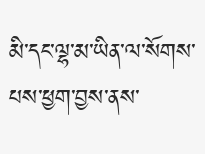མི་དང་ལྷ་མ་ཡིན་ལ་སོགས་པས་ཕྱག་བྱས་ནས་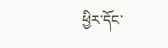ཕྱིར་དོང་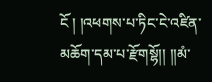ངོ ། །འཕགས་པ་ཏིང་ངེ་འཛིན་མཆོག་དམ་པ་རྫོགསྷོ།། །།མཾ་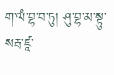ག་ལཾ་བྷ་བ་ཏུ། ཤུ་བྷ་མ་སྟུ་སརྦ་ཛཱ་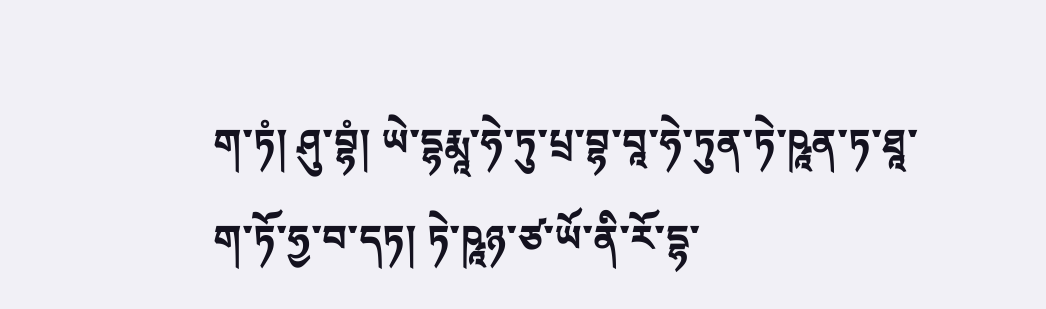ག་ཏཾ། ཤུ་བྷཾ། ཡེ་དྷརྨཱ་ཧེ་ཏུ་པྲ་བྷ་བཱ་ཧེ་ཏུན་ཏེ་ཥཱན་ཏ་ཐཱ་ག་ཏོ་ཧྱ་བ་དཏ། ཏེ་ཥཱཉ་ཙ་ཡོ་ནི་རོ་དྷ་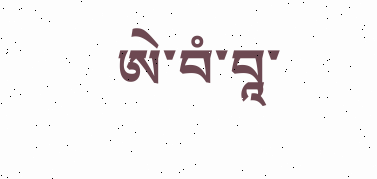ཨེ་བཾ་བཱ་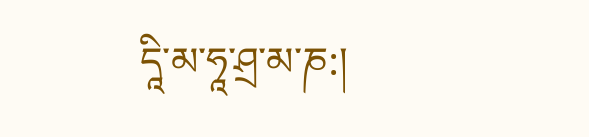དཱི་མ་ཧཱ་ཤྲ་མ་ཎ:།